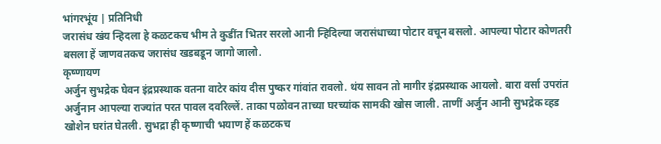भांगरभूंय | प्रतिनिधी
जरासंध खंय न्हिदला हे कळटकच भीम ते कुडींत भितर सरलो आनी न्हिदिल्या जरासंधाच्या पोटार वचून बसलो. आपल्या पोटार कोणतरी बसला हें जाणवतकच जरासंध खडबडून जागो जालो.
कृष्णायण
अर्जुन सुभद्रेक घेवन इंद्रप्रस्थाक वतना वाटेर कांय दीस पुष्कर गांवांत रावलो. थंय सावन तो मागीर इंद्रप्रस्थाक आयलो. बारा वर्सा उपरांत अर्जुनान आपल्या राज्यांत परत पावल दवरिल्लें. ताका पळोवन ताच्या घरच्यांक सामकी खोस जाली. ताणीं अर्जुन आनी सुभद्रेक व्हड खोशेन घरांत घेतली. सुभद्रा ही कृष्णाची भयाण हें कळटकच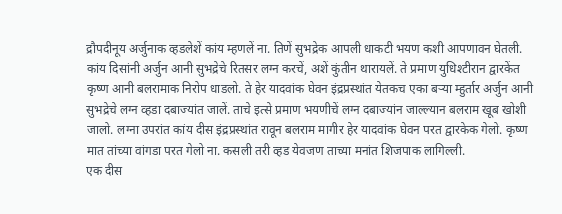द्रौपदीनूय अर्जुनाक व्हडलेशें कांय म्हणलें ना. तिणें सुभद्रेक आपली धाकटी भयण कशी आपणावन घेतली.
कांय दिसांनी अर्जुन आनी सुभद्रेचे रितसर लग्न करचें, अशें कुंतीन थारायलें. ते प्रमाण युधिश्टीरान द्वारकेंत कृष्ण आनी बलरामाक निरोप धाडलो. ते हेर यादवांक घेवन इंद्रप्रस्थांत येतकच एका बऱ्या म्हुर्तार अर्जुन आनी सुभद्रेचे लग्न व्हडा दबाज्यांत जालें. ताचे इत्से प्रमाण भयणीचें लग्न दबाज्यांन जाल्ल्यान बलराम खूब खोशी जालो. लग्ना उपरांत कांय दीस इंद्रप्रस्थांत रावून बलराम मागीर हेर यादवांक घेवन परत द्वारकेक गेलो. कृष्ण मात तांच्या वांगडा परत गेलो ना. कसली तरी व्हड येवजण ताच्या मनांत शिजपाक लागिल्ली.
एक दीस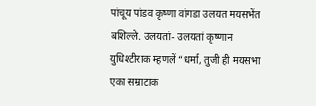पांचूय पांडव कृष्णा वांगडा उलयत मयसभेंत बशिल्ले. उलयतां- उलयतां कृष्णान युधिश्टीराक म्हणलें “धर्मा, तुजी ही मयसभा एका सम्राटाक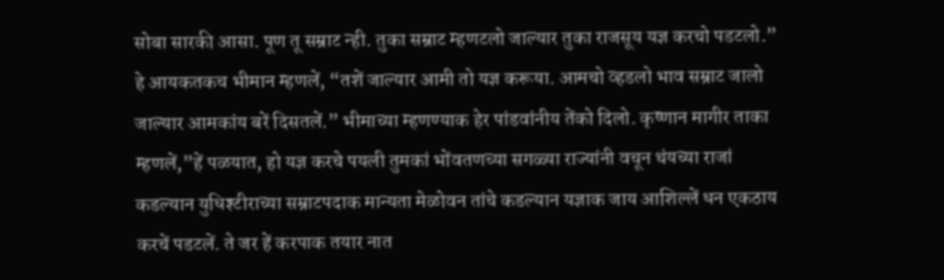सोबा सारकी आसा. पूण तू सम्राट न्ही. तुका सम्राट म्हणटलो जाल्यार तुका राजसूय यज्ञ करचो पडटलो.” हे आयकतकच भीमान म्हणलें, “तशें जाल्यार आमी तो यज्ञ करूया. आमचो व्हडलो भाव सम्राट जालो जाल्यार आमकांय बरें दिसतलें.” भीमाच्या म्हणण्याक हेर पांडवांनीय तेंको दिलो. कृष्णान मागीर ताका म्हणलें,”हें पळयात, हो यज्ञ करचे पयली तुमकां भोंवतणच्या सगळ्या राज्यांनी वचून थंयच्या राजां कडल्यान युधिश्टीराच्या सम्राटपदाक मान्यता मेळोवन तांचे कडल्यान यज्ञाक जाय आशिल्लें धन एकठाय करचें पडटलें. ते जर हें करपाक तयार नात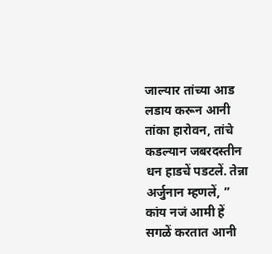जाल्यार तांच्या आड लडाय करून आनी तांका हारोवन, तांचे कडल्यान जबरदस्तीन धन हाडचें पडटलें. तेन्ना अर्जुनान म्हणलें, ” कांय नजं आमी हें सगळें करतात आनी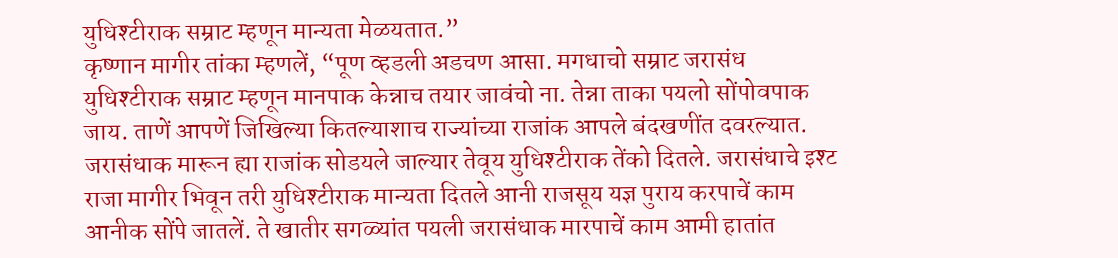युधिश्टीराक सम्राट म्हणून मान्यता मेळयतात.”
कृष्णान मागीर तांका म्हणलें, “पूण व्हडली अडचण आसा. मगधाचो सम्राट जरासंध युधिश्टीराक सम्राट म्हणून मानपाक केन्नाच तयार जावंचो ना. तेन्ना ताका पयलो सोंपोवपाक जाय. ताणें आपणें जिखिल्या कितल्याशाच राज्यांच्या राजांक आपले बंदखणींत दवरल्यात. जरासंधाक मारून ह्या राजांक सोडयले जाल्यार तेवूय युधिश्टीराक तेंको दितले. जरासंधाचे इश्ट राजा मागीर भिवून तरी युधिश्टीराक मान्यता दितले आनी राजसूय यज्ञ पुराय करपाचें काम आनीक सोंपे जातलें. ते खातीर सगळ्यांत पयली जरासंधाक मारपाचें काम आमी हातांत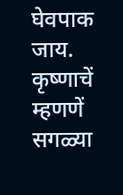घेवपाक जाय. कृष्णाचें म्हणणें सगळ्या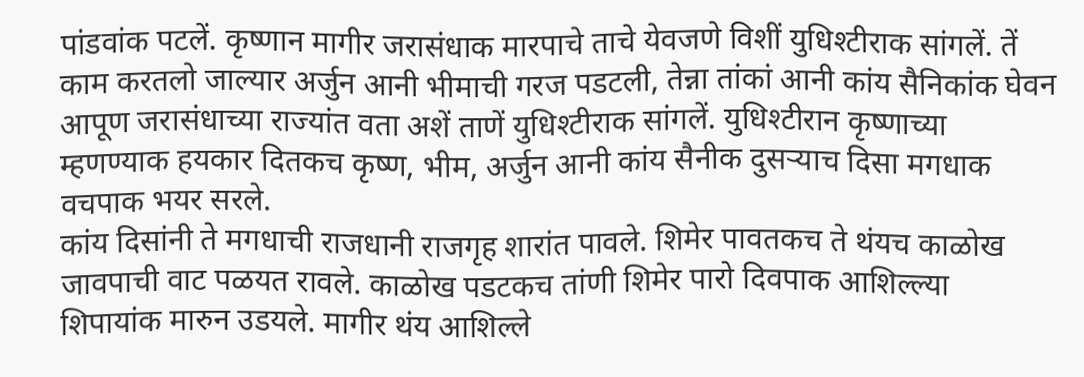पांडवांक पटलें. कृष्णान मागीर जरासंधाक मारपाचे ताचे येवजणे विशीं युधिश्टीराक सांगलें. तें काम करतलो जाल्यार अर्जुन आनी भीमाची गरज पडटली, तेन्ना तांकां आनी कांय सैनिकांक घेवन आपूण जरासंधाच्या राज्यांत वता अशें ताणें युधिश्टीराक सांगलें. युधिश्टीरान कृष्णाच्या म्हणण्याक हयकार दितकच कृष्ण, भीम, अर्जुन आनी कांय सैनीक दुसऱ्याच दिसा मगधाक वचपाक भयर सरले.
कांय दिसांनी ते मगधाची राजधानी राजगृह शारांत पावले. शिमेर पावतकच ते थंयच काळोख जावपाची वाट पळयत रावले. काळोख पडटकच तांणी शिमेर पारो दिवपाक आशिल्ल्या शिपायांक मारुन उडयले. मागीर थंय आशिल्ले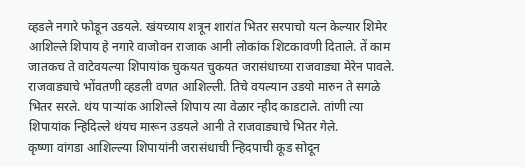व्हडले नगारे फोडून उडयले. खंयच्याय शत्रून शारांत भितर सरपाचो यत्न केल्यार शिमेर आशिल्ले शिपाय हे नगारे वाजोवन राजाक आनी लोकांक शिटकावणी दिताले. तें काम जातकच ते वाटेवयल्या शिपायांक चुकयत चुकयत जरासंधाच्या राजवाड्या मेरेन पावले. राजवाड्याचे भोंवतणी व्हडली वणत आशिल्ली. तिचे वयल्यान उडयो मारुन ते सगळे भितर सरले. थंय पाऱ्यांक आशिल्ले शिपाय त्या वेळार न्हीद काडटाले. तांणी त्या शिपायांक न्हिदिल्ले थंयच मारून उडयले आनी ते राजवाड्याचे भितर गेले.
कृष्णा वांगडा आशिल्ल्या शिपायांनी जरासंधाची न्हिदपाची कूड सोदून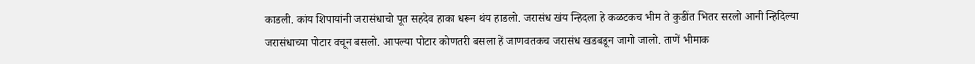काडली. कांय शिपायांनी जरासंधाचो पूत सहदेव हाका धरून थंय हाडलो. जरासंध खंय न्हिदला हे कळटकच भीम ते कुडींत भितर सरलो आनी न्हिदिल्या जरासंधाच्या पोटार वचून बसलो. आपल्या पोटार कोणतरी बसला हें जाणवतकच जरासंध खडबडून जागो जालो. ताणें भीमाक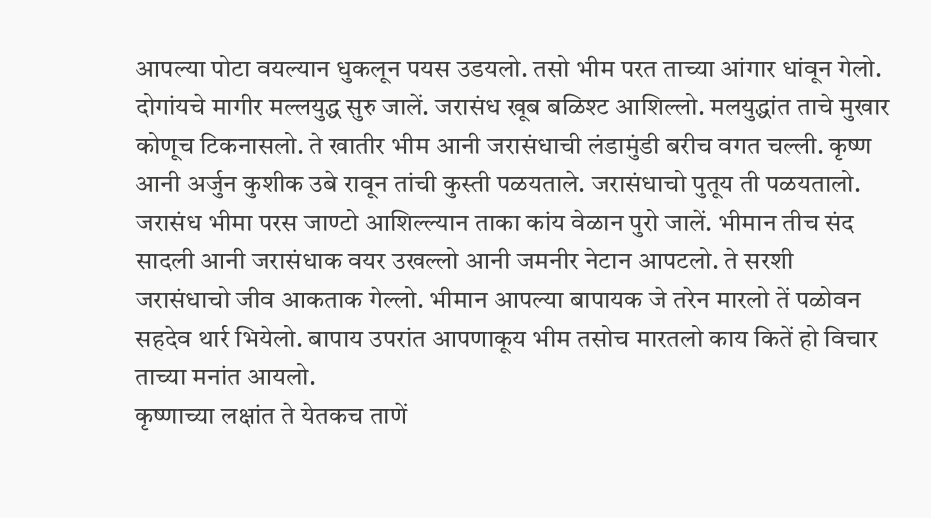आपल्या पोटा वयल्यान धुकलून पयस उडयलो. तसो भीम परत ताच्या आंगार धांवून गेलो. दोगांयचे मागीर मल्लयुद्ध सुरु जालें. जरासंध खूब बळिश्ट आशिल्लो. मलयुद्धांत ताचे मुखार कोणूच टिकनासलो. ते खातीर भीम आनी जरासंधाची लंडामुंडी बरीच वगत चल्ली. कृष्ण आनी अर्जुन कुशीक उबे रावून तांची कुस्ती पळयताले. जरासंधाचो पुतूय ती पळयतालो. जरासंध भीमा परस जाण्टो आशिल्ल्यान ताका कांय वेळान पुरो जालें. भीमान तीच संद सादली आनी जरासंधाक वयर उखल्लो आनी जमनीर नेटान आपटलो. ते सरशी जरासंधाचो जीव आकताक गेल्लो. भीमान आपल्या बापायक जे तरेन मारलो तें पळोवन सहदेव थार्र भियेलो. बापाय उपरांत आपणाकूय भीम तसोच मारतलो काय कितें हो विचार ताच्या मनांत आयलो.
कृष्णाच्या लक्षांत ते येतकच ताणें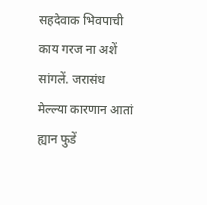सहदेवाक भिवपाची काय गरज ना अशें सांगलें. जरासंध मेल्ल्या कारणान आतां ह्यान फुडें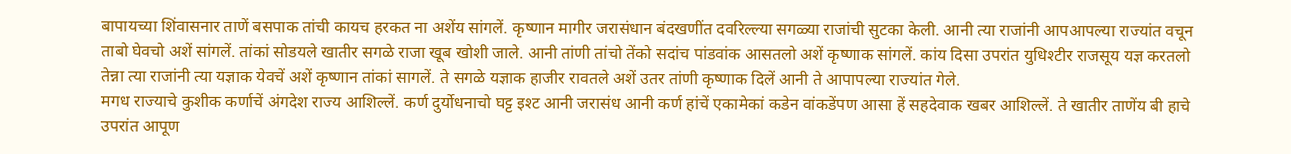बापायच्या शिंवासनार ताणें बसपाक तांची कायच हरकत ना अशेंय सांगलें. कृष्णान मागीर जरासंधान बंदखणींत दवरिल्ल्या सगळ्या राजांची सुटका केली. आनी त्या राजांनी आपआपल्या राज्यांत वचून ताबो घेवचो अशें सांगलें. तांकां सोडयले खातीर सगळे राजा खूब खोशी जाले. आनी तांणी तांचो तेंको सदांच पांडवांक आसतलो अशें कृष्णाक सांगलें. कांय दिसा उपरांत युधिश्टीर राजसूय यज्ञ करतलो तेन्ना त्या राजांनी त्या यज्ञाक येवचें अशें कृष्णान तांकां सागलें. ते सगळे यज्ञाक हाजीर रावतले अशें उतर तांणी कृष्णाक दिलें आनी ते आपापल्या राज्यांत गेले.
मगध राज्याचे कुशीक कर्णाचें अंगदेश राज्य आशिल्लें. कर्ण दुर्योधनाचो घट्ट इश्ट आनी जरासंध आनी कर्ण हांचें एकामेकां कडेन वांकडेंपण आसा हें सहदेवाक खबर आशिल्लें. ते खातीर ताणेंय बी हाचे उपरांत आपूण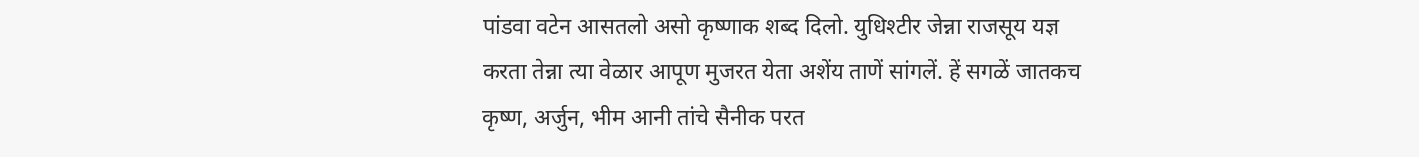पांडवा वटेन आसतलो असो कृष्णाक शब्द दिलो. युधिश्टीर जेन्ना राजसूय यज्ञ करता तेन्ना त्या वेळार आपूण मुजरत येता अशेंय ताणें सांगलें. हें सगळें जातकच कृष्ण, अर्जुन, भीम आनी तांचे सैनीक परत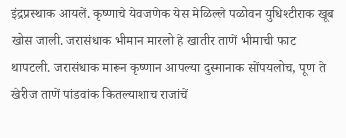इंद्रप्रस्थाक आयलें. कृष्णाचे येवजणेक येस मेळिल्ले पळोवन युधिश्टीराक खूब खोस जाली. जरासंधाक भीमान मारलो हे खातीर ताणें भीमाची फाट थापटली. जरासंधाक मारून कृष्णान आपल्या दुस्मानाक सोंपयलोच, पूण ते खेरीज ताणें पांडवांक कितल्याशाच राजांचें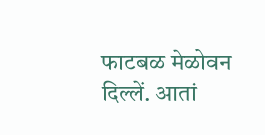फाटबळ मेळोवन दिल्लें. आतां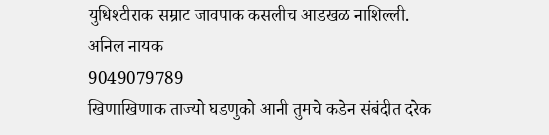युधिश्टीराक सम्राट जावपाक कसलीच आडखळ नाशिल्ली.
अनिल नायक
9049079789
खिणाखिणाक ताज्यो घडणुको आनी तुमचे कडेन संबंदीत दरेक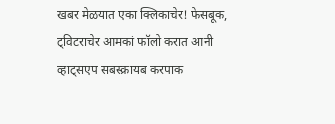खबर मेळयात एका क्लिकाचेर! फेसबूक, ट्विटराचेर आमकां फॉलो करात आनी व्हाट्सएप सबस्क्रायब करपाक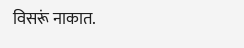विसरूं नाकात.